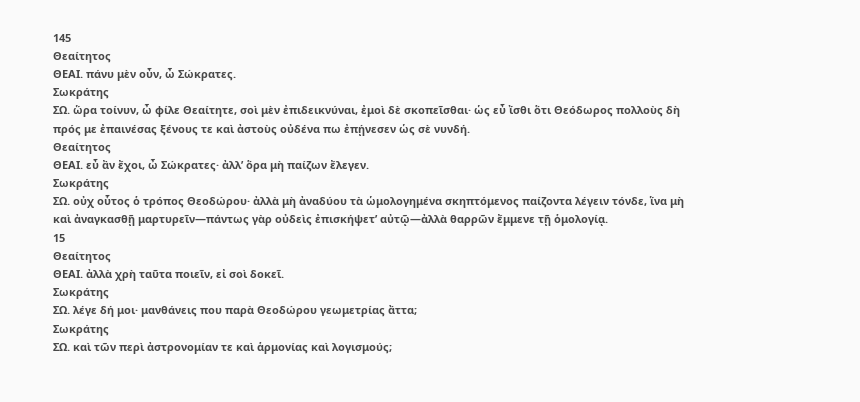145
Θεαίτητος
ΘΕΑΙ. πάνυ μὲν οὖν, ὦ Σώκρατες.
Σωκράτης
ΣΩ. ὥρα τοίνυν, ὦ φίλε Θεαίτητε, σοὶ μὲν ἐπιδεικνύναι, ἐμοὶ δὲ σκοπεῖσθαι· ὡς εὖ ἴσθι ὅτι Θεόδωρος πολλοὺς δὴ πρός με ἐπαινέσας ξένους τε καὶ ἀστοὺς οὐδένα πω ἐπῄνεσεν ὡς σὲ νυνδή.
Θεαίτητος
ΘΕΑΙ. εὖ ἂν ἔχοι, ὦ Σώκρατες· ἀλλʼ ὅρα μὴ παίζων ἔλεγεν.
Σωκράτης
ΣΩ. οὐχ οὗτος ὁ τρόπος Θεοδώρου· ἀλλὰ μὴ ἀναδύου τὰ ὡμολογημένα σκηπτόμενος παίζοντα λέγειν τόνδε, ἵνα μὴ καὶ ἀναγκασθῇ μαρτυρεῖν—πάντως γὰρ οὐδεὶς ἐπισκήψετʼ αὐτῷ—ἀλλὰ θαρρῶν ἔμμενε τῇ ὁμολογίᾳ.
15
Θεαίτητος
ΘΕΑΙ. ἀλλὰ χρὴ ταῦτα ποιεῖν, εἰ σοὶ δοκεῖ.
Σωκράτης
ΣΩ. λέγε δή μοι· μανθάνεις που παρὰ Θεοδώρου γεωμετρίας ἄττα;
Σωκράτης
ΣΩ. καὶ τῶν περὶ ἀστρονομίαν τε καὶ ἁρμονίας καὶ λογισμούς;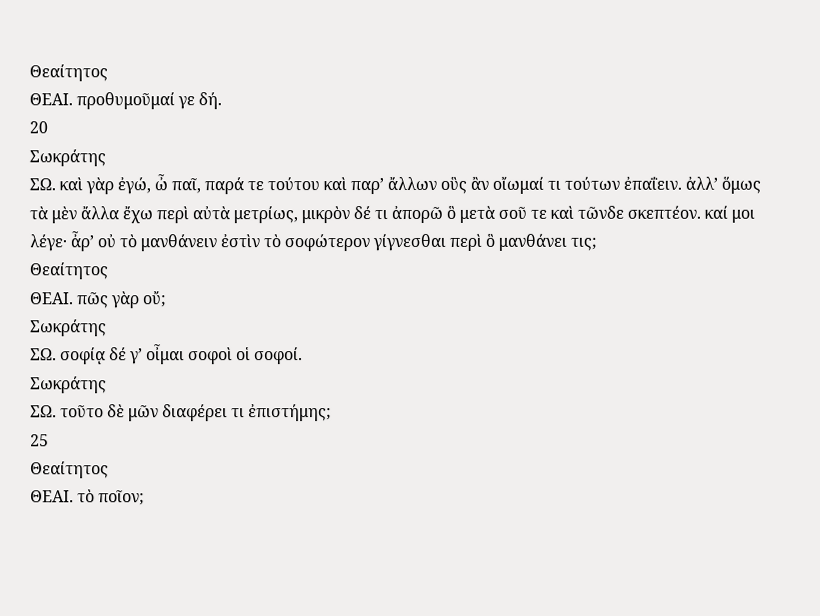Θεαίτητος
ΘΕΑΙ. προθυμοῦμαί γε δή.
20
Σωκράτης
ΣΩ. καὶ γὰρ ἐγώ, ὦ παῖ, παρά τε τούτου καὶ παρʼ ἄλλων οὓς ἂν οἴωμαί τι τούτων ἐπαΐειν. ἀλλʼ ὅμως τὰ μὲν ἄλλα ἔχω περὶ αὐτὰ μετρίως, μικρὸν δέ τι ἀπορῶ ὃ μετὰ σοῦ τε καὶ τῶνδε σκεπτέον. καί μοι λέγε· ἆρʼ οὐ τὸ μανθάνειν ἐστὶν τὸ σοφώτερον γίγνεσθαι περὶ ὃ μανθάνει τις;
Θεαίτητος
ΘΕΑΙ. πῶς γὰρ οὔ;
Σωκράτης
ΣΩ. σοφίᾳ δέ γʼ οἶμαι σοφοὶ οἱ σοφοί.
Σωκράτης
ΣΩ. τοῦτο δὲ μῶν διαφέρει τι ἐπιστήμης;
25
Θεαίτητος
ΘΕΑΙ. τὸ ποῖον;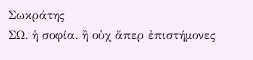Σωκράτης
ΣΩ. ἡ σοφία. ἢ οὐχ ἅπερ ἐπιστήμονες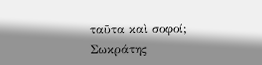ταῦτα καὶ σοφοί;
Σωκράτης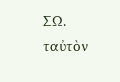ΣΩ. ταὐτὸν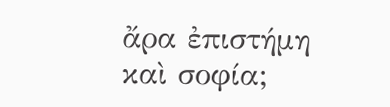ἄρα ἐπιστήμη καὶ σοφία;